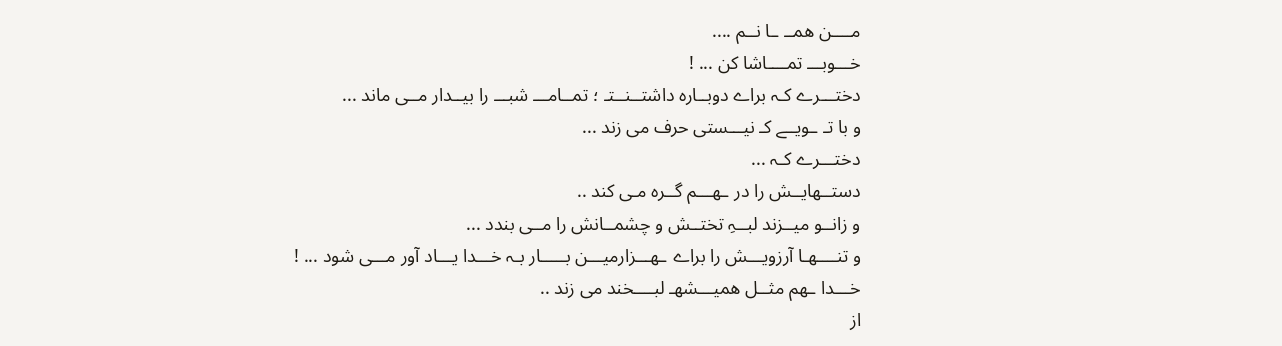مــــن همــ ـا نــم ....
خـــوبـــ تمــــاشا کن ... !
دختـــرے کـہ براے دوبــاره داشتــنــتـ ؛ تمــامـــ شبـــ را بيــدار مــی ماند ...
و با تـ ـویــے کـ نيـــستی حرف می زند ...
دختـــرے کـہ ...
دستــهايــش را در ـهـــم گــره مـی کند ..
و زانــو ميــزند لبــہِ تختــش و چشمــانش را مــی بندد ...
و تنــــهـا آرزویـــش را براے ـهـــزارميـــن بـــــار بـہ خـــدا يـــاد آور مـــی شود ... !
خـــدا ـهم مثــل هميـــشهـ لبــــخند می زند ..
از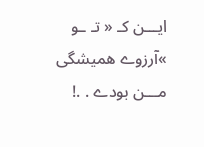ايـــن کـ « تـ ـو »آرزوے هميشگی مـــن بودے . .!